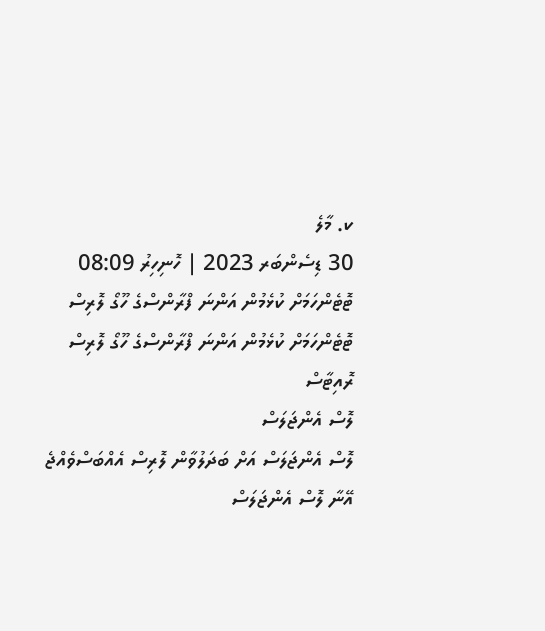ކ. މާލެ
30 ޑިސެންބަރ 2023 | ހޮނިހިރު 08:09
ޓޮޓެންހަމަށް ކުޅެމުން އަންނަ ފްރާންސްގެ ހޫގޯ ލޮރިސް
ޓޮޓެންހަމަށް ކުޅެމުން އަންނަ ފްރާންސްގެ ހޫގޯ ލޮރިސް
ރޮއިޓާސް
ލޮސް އެންޖަލަސް
ލޮސް އެންޖަލަސް އަށް ބަދަލުވާން ލޮރިސް އެއްބަސްވެއްޖެ
އޭނާ ލޮސް އެންޖަލަސް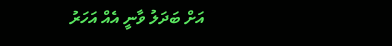އަށް ބަދަލު ވާނީ އެއް އަހަރު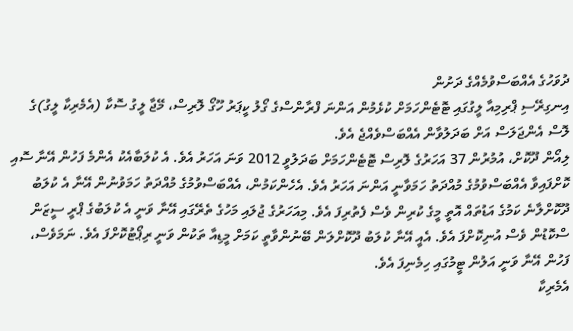ދުވަހުގެ އެއްބަސްވުމެއްގެ ދަށުން
އިނގިރޭސި ޕްރިމިއާ ލީގުގައި ޓޮޓެންހަމަށް ކުޅެމުން އަންނަ ފްރާންސްގެ ގޯލު ކީޕަރު ހޫގޯ ލޮރިސް، މޭޖާ ލީގު ސޮކާ (އެމެރިކާ ލީގު)ގެ ލޮސް އެންޖަލަސް އަށް ބަދަލުވާން އެއްބަސްވެއްޖެ އެވެ.
ލިއޯން ދޫކޮށް، އުމުރުން 37 އަހަރުގެ ލޮރިސް ޓޮޓެންހަމަށް ބަދަލުވީ 2012 ވަނަ އަހަރު އެވެ. އެ ކުލަބާއެކު އެންމެ ފަހުން އޭނާ ސޮއި ކޮށްފައިވާ އެއްބަސްވުމުގެ މުއްދަތު ހަމަވާނީ އަންނަ އަހަރު އެވެ. އެހެންކަމުން، އެއްބަސްވުމުގެ މުއްދަތު ހަމަވުނުން އޭނާ އެ ކުލަބު ދޫކޮށްލާނެ ކަމުގެ އަޑުތައް އޮތީ މީގެ ކުރިން ވެސް ފެތުރިފަ އެވެ. މިއަހަރުގެ ޖުލައި މަހުގެ ތެރޭގައި އޭނާ ވަނީ އެ ކުލަބުގެ ޕްރީ ސީޒަން ސްކޮޑުން ވެސް އުނިކޮށްފަ އެވެ. އެއީ އޭނާ ކުލަބު ދޫކޮށްލަން ބޭނުންވާތީ ކަމަށް މީޑިއާ ތަކުން ވަނީ ރިޕޯޓުކޮށްފަ އެވެ. ނަމަވެސް، ފަހުން އޭނާ ވަނީ އަލުން ޓީމުގައި ހިމެނިފަ އެވެ.
އެމެރިކާ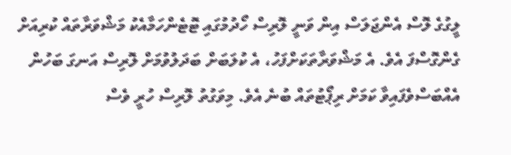ލީގުގެ ލޮސް އެންޖަލަސް އިން ވަނީ ލޮރިސް ހޯދުމުގައި ޓޮޓެންހަމާއެކު މަޝްވަރާތައް ކުރިއަށް ގެންގޮސްފަ އެވެ. އެ މަޝްވަރާތަކަށްފަހު، އެ ކުލަބަށް ބަދަލުވުމަށް ލޮރިސް އަނގަ ބަހުން އެއްބަސްވެފައިވާ ކަމަށް ރިޕޯޓުތައް ބުނެ އެވެ. މިވަގުތު ލޮރިސް ހުރީ ވެސް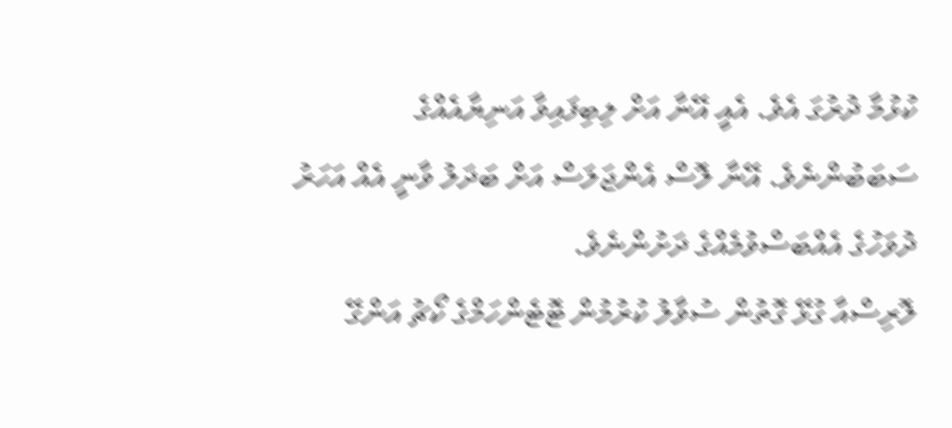ކުޅުމާ ދުރުގަ އެވެ. އެއީ އޭނާ އަށް ލިބިފައިވާ އަނިޔާއެއްގެ ސަބަބުންނެވެ. އޭނާ ލޮސް އެންޖަލަސް އަށް ބަދަލު ވާނީ އެއް އަހަރު ދުވަހުގެ އެއްބަސްވުމެއްގެ ދަށުންނެވެ.
ލޮރިސްއާ ގުޅޭ ގޮތުން ސުވާލު ކުރުމުން ޓޮޓެންހަމްގެ ކޯޗު އަންގޭ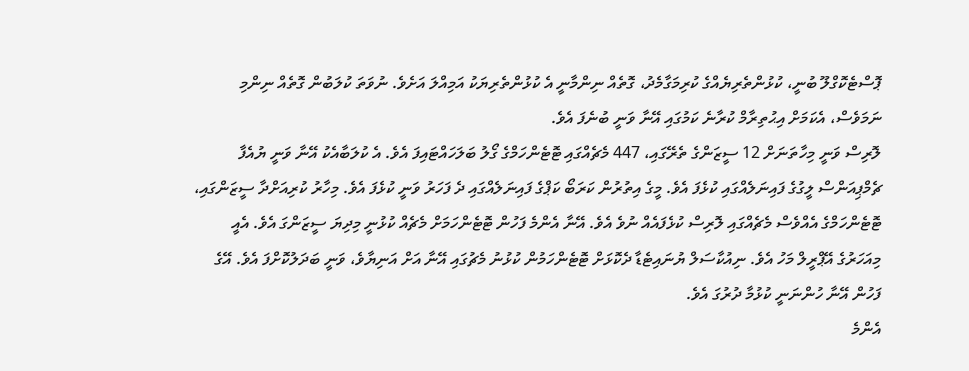ޕޮސްޓެކޮގްލޫ ބުނީ، ކުޅުންތެރިޔެއްގެ ކުރިމަގާމެދު، ގޮތެއް ނިންމާނީ އެ ކުޅުންތެރިޔަކު އަމިއްލަ އަށެވެ. ނުވަތަ ކުލަބުން ގޮތެއް ނިންމި ނަމަވެސް، އެކަމަށް އިޙުތިރާމް ކުރާނެ ކަމުގައި އޭނާ ވަނީ ބުނެފަ އެވެ.
ލޮރިސް ވަނީ މިހާތަނަށް 12 ސީޒަންގެ ތެރޭގައި، 447 މެޗެއްގައި ޓޮޓެންހަމްގެ ގޯލު ބަލަހައްޓައިފަ އެވެ. އެ ކުލަބާއެކު އޭނާ ވަނީ ޔުއެފާ ޗެމްޕިއަންސް ލީގުގެ ފައިނަލެއްގައި ކުޅެފަ އެވެ. މީގެ އިތުރުން ކަރަބޯ ކަޕްގެ ފައިނަލެއްގައި ދެ ފަހަރު ވަނީ ކުޅެފަ އެވެ. މިހާރު ކުރިއަށްދާ ސީޒަންގައި، ޓޮޓެންހަމްގެ އެއްވެސް މެޗެއްގައި ލޮރިސް ކުޅެފައެއް ނުވެ އެވެ. އޭނާ އެންމެ ފަހުން ޓޮޓެންހަމަށް މެޗެއް ކުޅުނީ މިދިޔަ ސީޒަންގަ އެވެ. އެއީ މިއަހަރުގެ އޭޕްރީލް މަހު އެވެ. ނިއުކާސަލް ޔުނައިޓެޑާ ދެކޮޅަށް ޓޮޓެންހަމުން ކުޅުނު މެޗުގައި އޭނާ އަށް އަނިޔާވެ، ވަނީ ބަދަލުކޮށްފަ އެވެ. އޭގެ ފަހުން އޭނާ ހުންނަނީ ކުޅުމާ ދުރުގަ އެވެ.
އެންމެ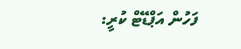ފަހުން އަޕްޑޭޓް ކުރީ: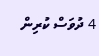4 ދުވަސް ކުރިން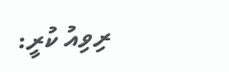ރިވިއު ކުރީ: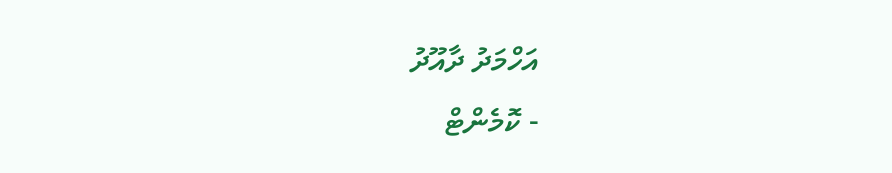އަހްމަދު ދާއޫދު
- ކޮމެންޓް